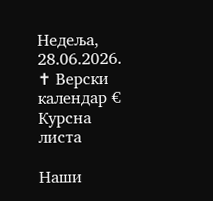Недеља, 28.06.2026. ✝ Верски календар € Курсна листа

Наши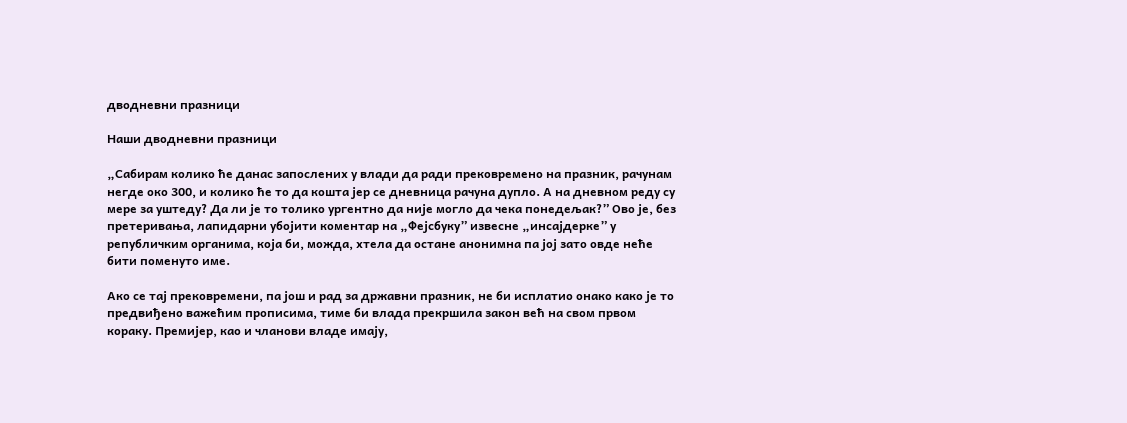дводневни празници

Наши дводневни празници

„Сабирам колико ће данас запослених у влади да ради прековремено на празник, рачунам негде око 300, и колико ће то да кошта јер се дневница рачуна дупло. А на дневном реду су мере за уштеду? Да ли је то толико ургентно да није могло да чека понедељак?” Ово је, без претеривања, лапидарни убојити коментар на „Фејсбуку” извесне „инсајдерке” у републичким органима, која би, можда, хтела да остане анонимна па јој зато овде неће бити поменуто име.

Ако се тај прековремени, па још и рад за државни празник, не би исплатио онако како је то предвиђено важећим прописима, тиме би влада прекршила закон већ на свом првом кораку. Премијер, као и чланови владе имају,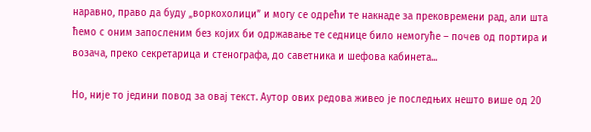наравно, право да буду „воркохолици” и могу се одрећи те накнаде за прековремени рад, али шта ћемо с оним запосленим без којих би одржавање те седнице било немогуће – почев од портира и возача, преко секретарица и стенографа, до саветника и шефова кабинета...

Но, није то једини повод за овај текст. Аутор ових редова живео је последњих нешто више од 20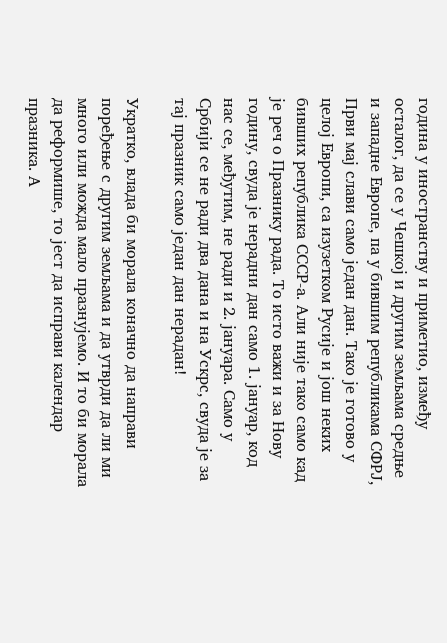година у иностранству и приметио, између осталог, да се у Чешкој и другим земљама средње и западне Европе, па у бившим републикама СФРЈ, Први мај слави само један дан. Тако је готово у целој Европи, са изузетком Русије и још неких бивших република СССР-а. Али није тако само кад је реч о Празнику рада. То исто важи и за Нову годину, свуда је нерадни дан само 1. јануар, код нас се, међутим, не ради и 2. јануара. Само у Србији се не ради два дана и на Ускрс, свуда је за тај празник само један дан нерадан!

Укратко, влада би морала коначно да направи поређење с другим земљама и да утврди да ли ми много или можда мало празнујемо. И то би морала да реформише, то јест да исправи календар празника. А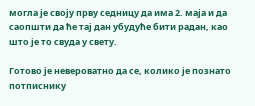могла је своју прву седницу да има 2. маја и да саопшти да ће тај дан убудуће бити радан, као што је то свуда у свету.

Готово је невероватно да се, колико је познато потписнику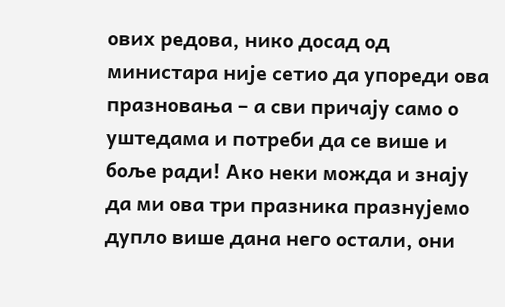ових редова, нико досад од министара није сетио да упореди ова празновања – а сви причају само о уштедама и потреби да се више и боље ради! Ако неки можда и знају да ми ова три празника празнујемо дупло више дана него остали, они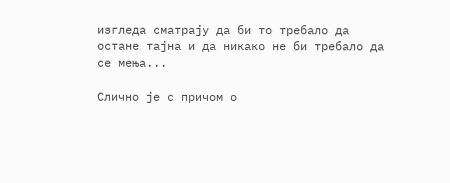изгледа сматрају да би то требало да остане тајна и да никако не би требало да се мења...

Слично је с причом о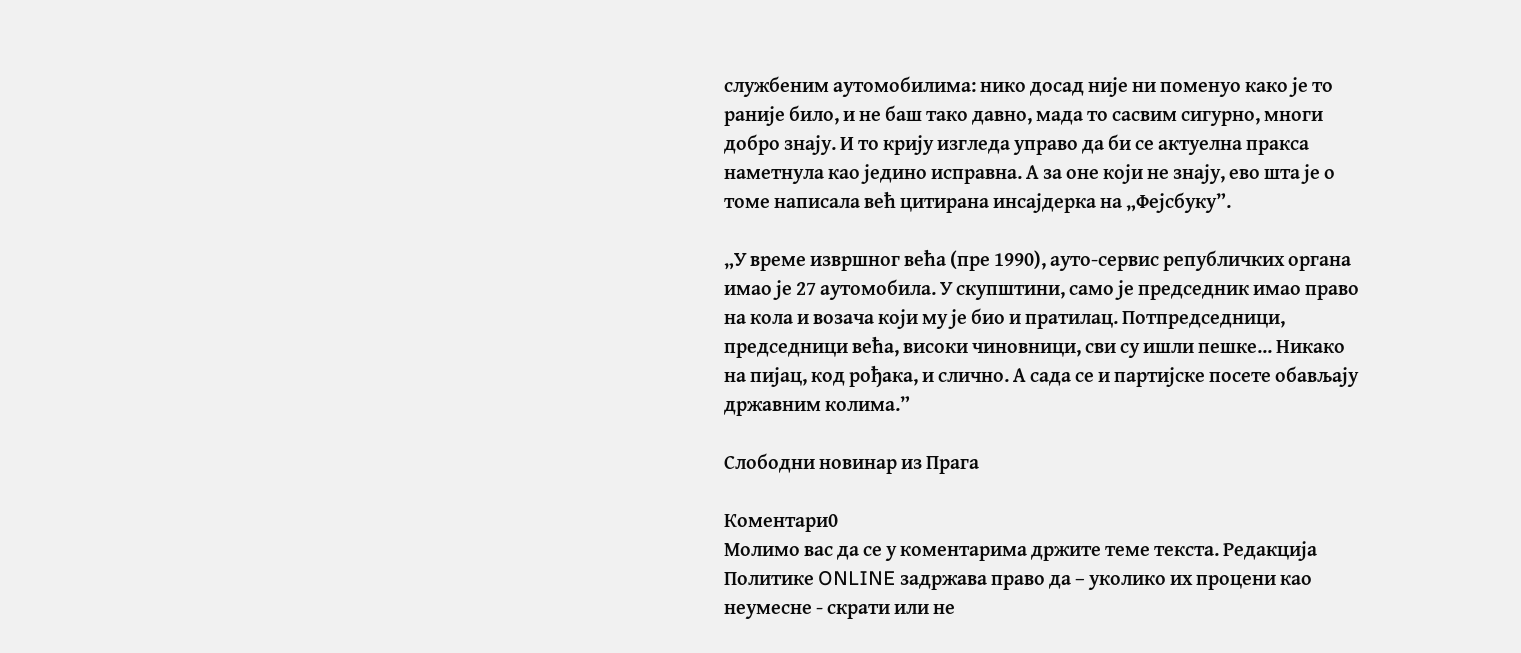службеним аутомобилима: нико досад није ни поменуо како је то раније било, и не баш тако давно, мада то сасвим сигурно, многи добро знају. И то крију изгледа управо да би се актуелна пракса наметнула као једино исправна. А за оне који не знају, ево шта је о томе написала већ цитирана инсајдерка на „Фејсбуку”.

„У време извршног већа (пре 1990), ауто-сервис републичких органа имао је 27 аутомобила. У скупштини, само је председник имао право на кола и возача који му је био и пратилац. Потпредседници, председници већа, високи чиновници, сви су ишли пешке... Никако на пијац, код рођака, и слично. А сада се и партијске посете обављају државним колима.”

Слободни новинар из Прага

Коментари0
Молимо вас да се у коментарима држите теме текста. Редакција Политике ONLINE задржава право да – уколико их процени као неумесне - скрати или не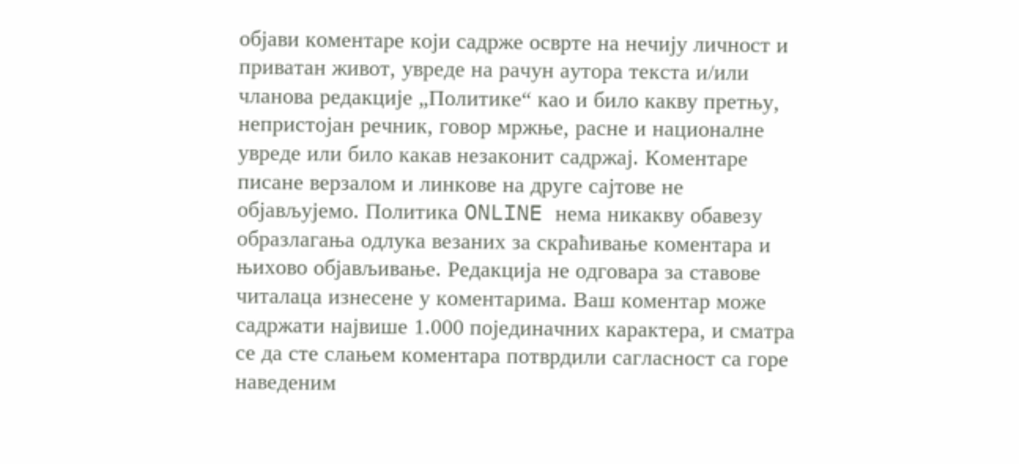објави коментаре који садрже осврте на нечију личност и приватан живот, увреде на рачун аутора текста и/или чланова редакције „Политике“ као и било какву претњу, непристојан речник, говор мржње, расне и националне увреде или било какав незаконит садржај. Коментаре писане верзалом и линкове на друге сајтове не објављујемо. Политика ONLINE нема никакву обавезу образлагања одлука везаних за скраћивање коментара и њихово објављивање. Редакција не одговара за ставове читалаца изнесене у коментарима. Ваш коментар може садржати највише 1.000 појединачних карактера, и сматра се да сте слањем коментара потврдили сагласност са горе наведеним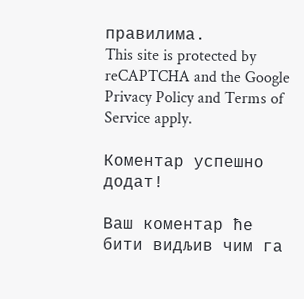правилима.
This site is protected by reCAPTCHA and the Google Privacy Policy and Terms of Service apply.

Комeнтар успeшно додат!

Ваш комeнтар ћe бити видљив чим га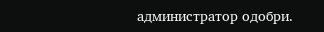администратор одобри.